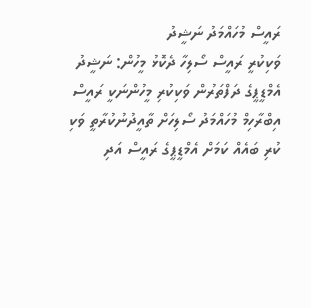ރައީސް މުހައްމަދު ނަޝީދު
ވަކިކުރީ ރައީސް ސޯލިހާ ދެކޮޅު މީހުން: ނަޝީދު
އެމްޑީޕީގެ ދަފްތަރުން ވަކިކުރި މީހުންނަކީ ރައީސް އިބްރާހިމް މުހައްމަދު ސޯލިހަށް ތާއީދުނުކުރާތީ ވަކި ކުރި ބައެއް ކަމަށް އެމްޑީޕީގެ ރައީސް އަދި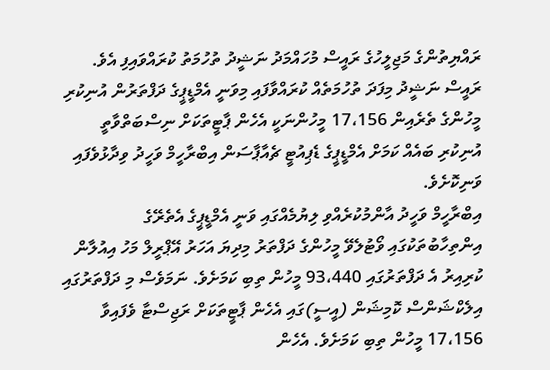ރައްޔިތުންގެ މަޖިލީހުގެ ރައީސް މުހައްމަދު ނަޝީދު ތުހުމަތު ކުރައްވައިފި އެވެ.
ރައީސް ނަޝީދު މިފަދަ ތުހުމަތެއް ކުރައްވާފައި މިވަނީ އެމްޑީޕީގެ ދަފްތަރުން އުނިކުރި މީހުންގެ ތެރެއިން 17،156 މީހުންނަކީ އެހެން ޕާޓީތަކަށް ނިސްބަތްވާތީ އުނިކުރި ބައެއް ކަމަށް އެމްޑީޕީގެ ޑެޕިއުޓީ ޗެއާޕާސަން އިބްރާހީމް ވަހީދު ވިދާޅުވެފައި ވަނިކޮށެވެ.
އިބްރާހީމް ވަހީދު އާންމުކުރެއްވި ލިޔުމެއްގައި ވަނީ އެމްޑީޕީގެ އެތެރޭގެ އިންތިހާބުތަކުގައި ވޯޓުލެވޭ މީހުންގެ ދަފްތަރު މިދިޔަ އަހަރު އޭޕްރީލް މަހު އިއުލާން ކުރިއިރު އެ ދަފްތަރުގައި 93،440 މީހުން ތިބި ކަމަށެވެ. ނަމަވެސް މި ދަފްތަރުގައި އިލެކްޝަންސް ކޮމިޝަން (އީސީ)ގައި އެހެން ޕާޓީތަކަށް ރަޖިސްޓާ ވެފައިވާ 17،156 މީހުން ތިބި ކަމަށެވެ. އެހެން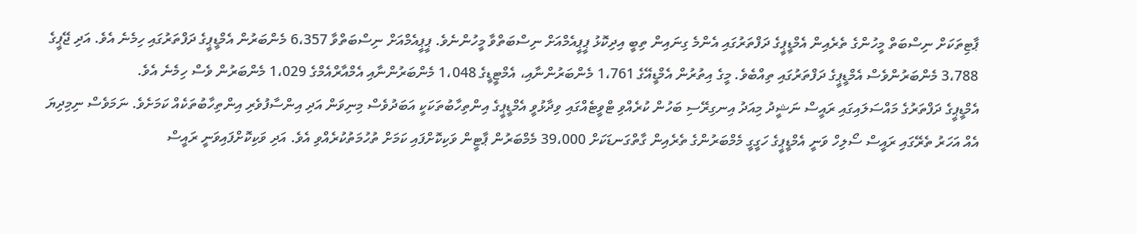ޕާޓިތަކަށް ނިސްބަތް މީހުންގެ ތެރެއިން އެމްޑީޕީގެ ދަފްތަރުގައި އެންމެ ގިނައިން ތިބީ އިދިކޮޅު ޕީޕީއެމްއަށް ނިސްބަތްވާ މީހުންނެވެ. ޕީޕީއެމްއަށް ނިސްބަތްވާ 6،357 މެންބަރުން އެމްޑީޕީގެ ދަފްތަރުގައި ހިމެނެ އެވެ. އަދި ޖޭޕީގެ 3،788 މެންބަރުންވެސް އެމްޑީޕީގެ ދަފްތަރުގައި ތިއްބެވެ. މީގެ އިތުރުން އެމްޑީއޭގެ 1،761 މެންބަރުންނާއި، އެމްޓީޑީގެ 1،048 މެންބަރުންނާއި އެމްއާރްއެމްގެ 1،029 މެންބަރުން ވެސް ހިމެނެ އެވެ.
އެމްޑީޕީގެ ދަފްތަރުގެ މައްސަލައިގައި ރައީސް ނަޝީދު މިއަދު އިނގިރޭސި ބަހުން ކުރެއްވި ޓްވީޓެއްގައި ވިދާޅުވީ އެމްޑީޕީގެ އިންތިހާބުތަކަކީ އަބަދުވެސް މިނިވަން އަދި އިންސާފުވެރި އިންތިހާބުތަކެއް ކަމަށެވެ. ނަމަވެސް ނިމިދިޔަ އެއް އަހަރު ތެރޭގައި ރައީސް ސޯލިހް ވަނީ އެމްޑީޕީގެ ހަގީގީ މެމްބަރުންގެ ތެރެއިން ގާތްގަނޑަކަށް 39،000 މެމްބަރުން ޕާޓީން ވަކިކޮށްފައި ކަމަށް ތުހުމަތުކުރެއްވި އެވެ. އަދި ވަކިކޮށްފައިވަނީ ރައީސް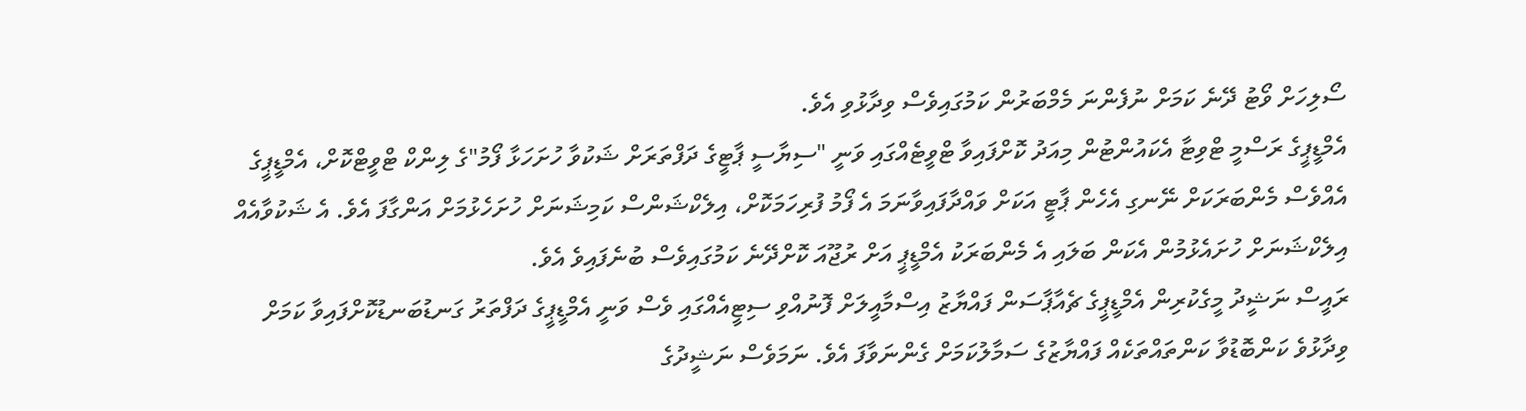ސޯލިހަށް ވޯޓު ދޭނެ ކަމަށް ނުފެންނަ މެމްބަރުން ކަމުގައިވެސް ވިދާޅުވި އެވެ.
އެމްޑީޕީގެ ރަސްމީ ޓްވިޓާ އެކައުންޓުން މިއަދު ކޮށްފައިވާ ޓްވީޓެއްގައި ވަނީ "ސިޔާސީ ޕާޓީގެ ދަފްތަރަށް ޝަކުވާ ހުށަހަޅާ ފޯމު"ގެ ލިންކް ޓްވީޓްކޮށް، އެމްޑީޕީގެ އެއްވެސް މެންބަރަކަށް ނޭނގި އެހެން ޕާޓީ އަކަށް ވައްދާފައިވާނަމަ އެ ފޯމު ފުރިހަމަކޮށް، އިލެކްޝަންސް ކަމިޝަނަށް ހުށަހެޅުމަށް އަންގާފަ އެވެ. އެ ޝަކުވާއެއް އިލެކްޝަނަށް ހުށައެޅުމުން އެކަން ބަލައި އެ މެންބަރަކު އެމްޑީޕީ އަށް ރުޖޫއަ ކޮށްދޭނެ ކަމުގައިވެސް ބުނެފައިވެ އެވެ.
ރައީސް ނަޝީދު މީގެކުރިން އެމްޑީޕީގެ ޗެއާޕާސަން ފައްޔާޒު އިސްމާއީލަށް ފޮނުއްވި ސިޓީއެއްގައި ވެސް ވަނީ އެމްޑީޕީގެ ދަފްތަރު ގަނޑުބަނޑުކޮށްފައިވާ ކަމަށް ވިދާޅުވެ ކަންބޮޑުވާ ކަންތައްތަކެއް ފައްޔާޒުގެ ސަމާލުކަމަށް ގެންނަވާފަ އެވެ. ނަމަވެސް ނަޝީދުގެ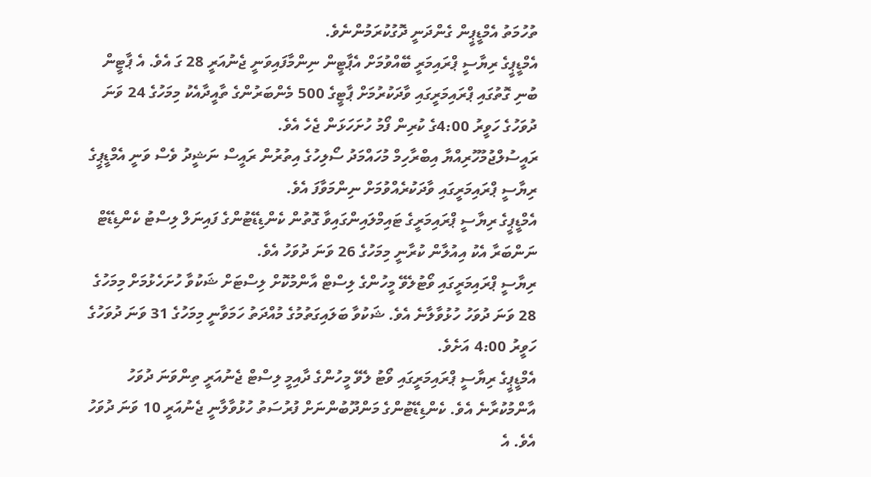ތުހުމަތު އެމްޑީޕީން ގެންދަނީ ދޮގުކުރަމުންނެވެ.
އެމްޑީޕީގެ ރިޔާސީ ޕްރައިމަރީ ބޭއްވުމަށް އެޕާޓީން ނިންމާފައިވަނީ ޖެނުއަރީ 28 ގަ އެވެ. އެ ޕާޓީން ބުނި ގޮތުގައި ޕްރައިމަރީގައި ވާދަކުރުމަށް ޕާޓީގެ 500 މެންބަރުންގެ ތާއީދާއެކު މިމަހުގެ 24 ވަނަ ދުވަހުގެ ހަވީރު 4:00ގެ ކުރިން ފޯމު ހުށަހަޅަން ޖެހެ އެވެ.
ރައީސުލްޖުމުހޫރިއްޔާ އިބްރާހިމް މުހައްމަދު ސޯލިހުގެ އިތުރުން ރައީސް ނަޝީދު ވެސް ވަނީ އެމްޑީޕީގެ ރިޔާސީ ޕްރައިމަރީގައި ވާދަކުރެއްވުމަށް ނިންމަވާފަ އެވެ.
އެމްޑީޕީގެ ރިޔާސީ ޕްރައިމަރީގެ ޓައިމްލައިންގައިވާ ގޮތުން ކެންޑިޑޭޓުންގެ ފައިނަލް ލިސްޓު ކެންޑިޑޭޓް ނަންބަރާ އެކު އިއުލާން ކުރާނީ މިމަހުގެ 26 ވަނަ ދުވަހު އެވެ.
ރިޔާސީ ޕްރައިމަރީގައި ވޯޓުލެވޭ މީހުންގެ ލިސްޓް އާންމުކޮށް ލިސްޓަށް ޝަކުވާ ހުށަހެޅުމަށް މިމަހުގެ 28 ވަނަ ދުވަހު ހުޅުވާލާނެ އެވެ. ޝަކުވާ ބަލައިގަތުމުގެ މުއްދަތު ހަމަވާނީ މިމަހުގެ 31 ވަނަ ދުވަހުގެ ހަވީރު 4:00 އަށެވެ.
އެމްޑީޕީގެ ރިޔާސީ ޕްރައިމަރީގައި ވޯޓު ލެވޭ މީހުންގެ ދާއިމީ ލިސްޓް ޖެނުއަރީ ތިންވަނަ ދުވަހު އާންމުކުރާނެ އެވެ. ކެންޑިޑޭޓުންގެ މަންދޫބުންނަށް ފުރުސަތު ހުޅުވާލާނީ ޖެނުއަރީ 10 ވަނަ ދުވަހު އެވެ. އެ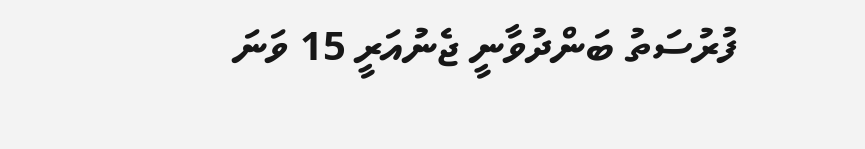ފުރުސަތު ބަންދުވާނީ ޖެނުއަރީ 15 ވަނަ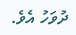ދުވަހު އެވެ.